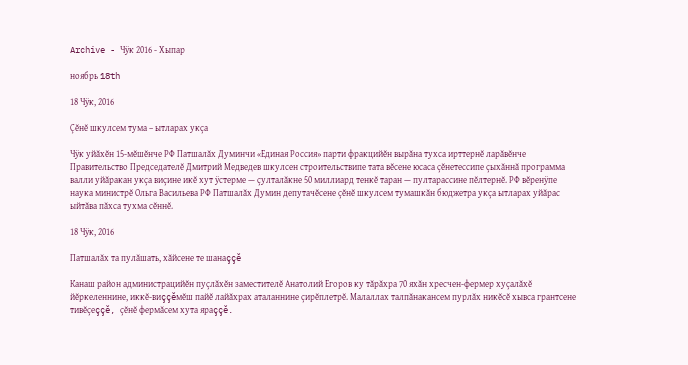Archive - Чÿк 2016 - Хыпар

ноябрь 18th

18 Чÿк, 2016

Çĕнĕ шкулсем тума – ытларах укçа

Чÿк уйăхĕн 15-мĕшĕнче РФ Патшалăх Думинчи «Единая Россия» парти фракцийĕн вырăна тухса ирттернĕ ларăвĕнче Правительство Председателĕ Дмитрий Медведев шкулсен строительствипе тата вĕсене юсаса çĕнетессипе çыхăннă программа валли уйăракан укçа виçине икĕ хут ÿстерме — çулталăкне 50 миллиард тенкĕ таран — пултарассине пĕлтернĕ. РФ вĕренÿпе наука министрĕ Ольга Васильева РФ Патшалăх Думин депутачĕсене çĕнĕ шкулсем тумашкăн бюджетра укçа ытларах уйăрас ыйтăва пăхса тухма сĕннĕ.

18 Чÿк, 2016

Патшалăх та пулăшать, хăйсене те шанаççĕ

Канаш район администрацийĕн пуçлăхĕн заместителĕ Анатолий Егоров ку тăрăхра 70 яхăн хресчен-фермер хуçалăхĕ йĕркеленнине, иккĕ-виççĕмĕш пайĕ лайăхрах аталаннине çирĕплетрĕ. Малаллах талпăнакансем пурлăх никĕсĕ хывса грантсене тивĕçеççĕ, çĕнĕ фермăсем хута яраççĕ.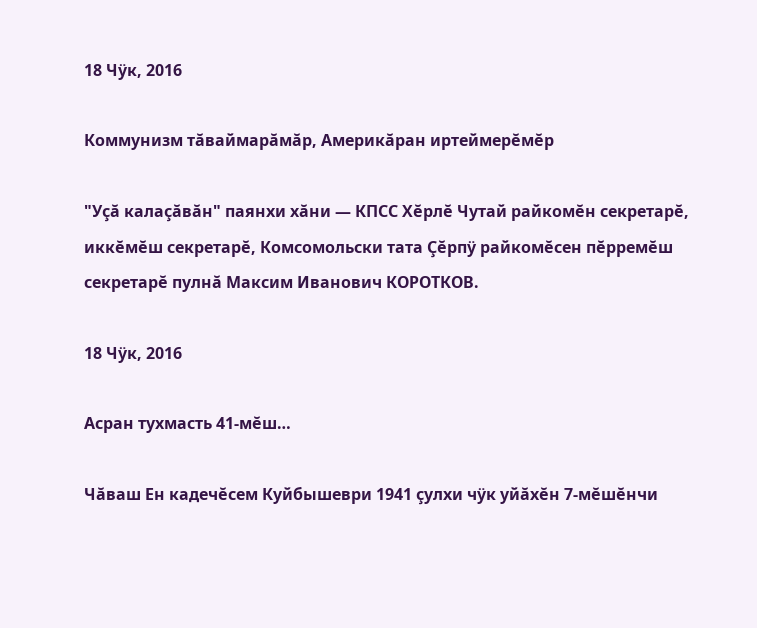18 Чÿк, 2016

Коммунизм тăваймарăмăр, Америкăран иртеймерĕмĕр

"Уçă калаçăвăн" паянхи хăни — КПСС Хĕрлĕ Чутай райкомĕн секретарĕ, иккĕмĕш секретарĕ, Комсомольски тата Çĕрпÿ райкомĕсен пĕрремĕш секретарĕ пулнă Максим Иванович КОРОТКОВ.

18 Чÿк, 2016

Асран тухмасть 41-мĕш…

Чăваш Ен кадечĕсем Куйбышеври 1941 çулхи чÿк уйăхĕн 7-мĕшĕнчи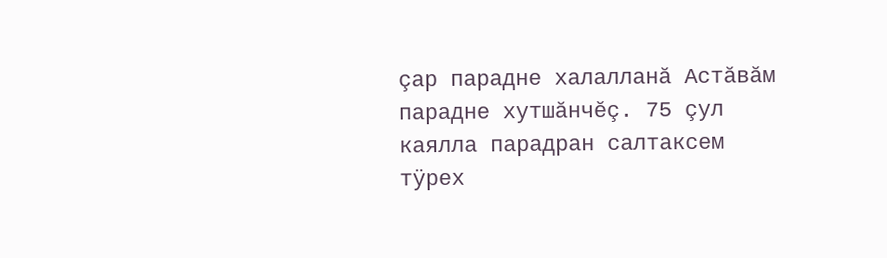çар парадне халалланă Астăвăм парадне хутшăнчĕç. 75 çул каялла парадран салтаксем тÿрех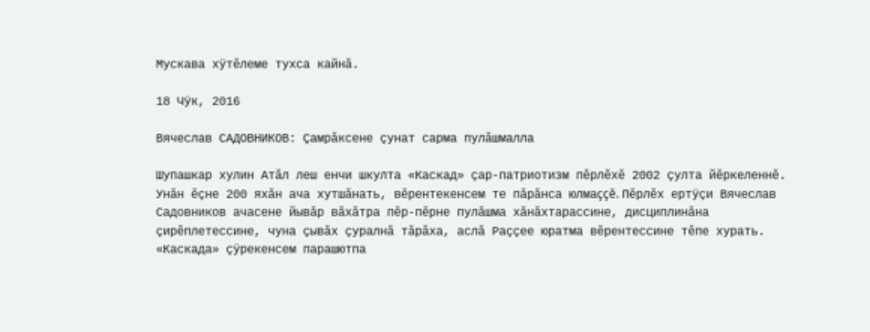Мускава хÿтĕлеме тухса кайнă.

18 Чÿк, 2016

Вячеслав САДОВНИКОВ: Çамрăксене çунат сарма пулăшмалла

Шупашкар хулин Атăл леш енчи шкулта «Каскад» çар-патриотизм пĕрлĕхĕ 2002 çулта йĕркеленнĕ. Унăн ĕçне 200 яхăн ача хутшăнать, вĕрентекенсем те пăрăнса юлмаççĕ. Пĕрлĕх ертÿçи Вячеслав Садовников ачасене йывăр вăхăтра пĕр-пĕрне пулăшма хăнăхтарассине, дисциплинăна çирĕплетессине, чуна çывăх çуралнă тăрăха, аслă Раççее юратма вĕрентессине тĕпе хурать. «Каскада» çÿрекенсем парашютпа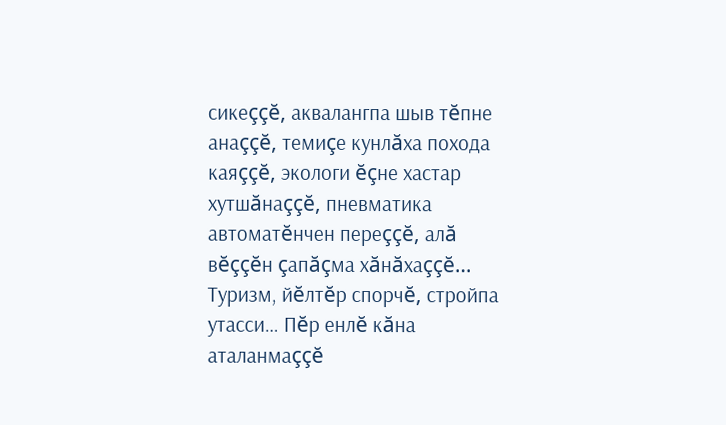сикеççĕ, аквалангпа шыв тĕпне анаççĕ, темиçе кунлăха похода каяççĕ, экологи ĕçне хастар хутшăнаççĕ, пневматика автоматĕнчен переççĕ, алă вĕççĕн çапăçма хăнăхаççĕ… Туризм, йĕлтĕр спорчĕ, стройпа утасси… Пĕр енлĕ кăна аталанмаççĕ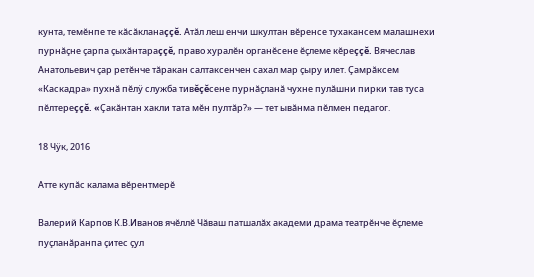кунта, темĕнпе те кăсăкланаççĕ. Атăл леш енчи шкултан вĕренсе тухакансем малашнехи пурнăçне çарпа çыхăнтараççĕ, право хуралĕн органĕсене ĕçлеме кĕреççĕ. Вячеслав Анатольевич çар ретĕнче тăракан салтаксенчен сахал мар çыру илет. Çамрăксем «Каскадра» пухнă пĕлÿ служба тивĕçĕсене пурнăçланă чухне пулăшни пирки тав туса пĕлтереççĕ. «Çакăнтан хакли тата мĕн пултăр?» — тет ывăнма пĕлмен педагог.

18 Чÿк, 2016

Атте купăс калама вĕрентмерĕ

Валерий Карпов К.В.Иванов ячĕллĕ Чăваш патшалăх академи драма театрĕнче ĕçлеме пуçланăранпа çитес çул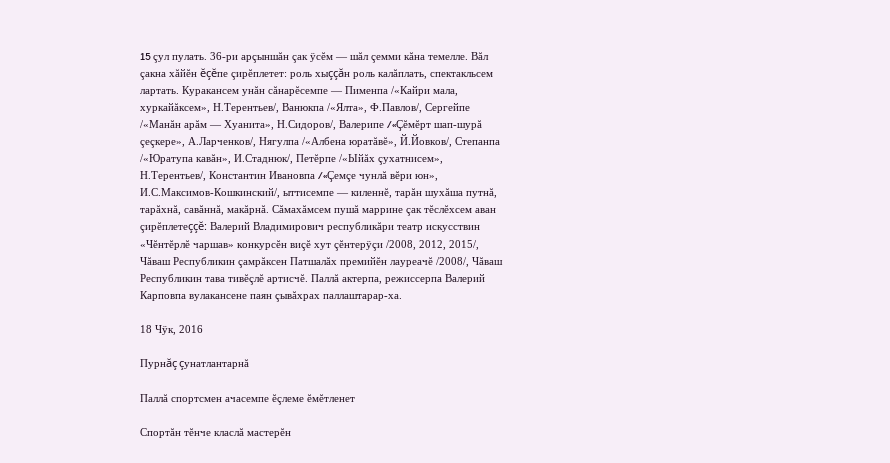15 çул пулать. 36-ри арçыншăн çак ÿсĕм — шăл çемми кăна темелле. Вăл çакна хăйĕн ĕçĕпе çирĕплетет: роль хыççăн роль калăплать, спектакльсем лартать. Куракансем унăн сăнарĕсемпе — Пименпа /«Кайри мала, хуркайăксем», Н.Терентьев/, Ванюкпа /«Ялта», Ф.Павлов/, Сергейпе /«Манăн арăм — Хуанита», Н.Сидоров/, Валерипе /«Çĕмĕрт шап-шурă çеçкере», А.Ларченков/, Нягулпа /«Албена юратăвĕ», Й.Йовков/, Степанпа /«Юратупа кавăн», И.Стаднюк/, Петĕрпе /«Ыйăх çухатнисем», Н.Терентьев/, Константин Ивановпа /«Çемçе чунлă вĕри юн», И.С.Максимов-Кошкинский/, ыттисемпе — киленнĕ, тарăн шухăша путнă, тарăхнă, савăннă, макăрнă. Сăмахăмсем пушă маррине çак тĕслĕхсем аван çирĕплетеççĕ: Валерий Владимирович республикăри театр искусствин «Чĕнтĕрлĕ чаршав» конкурсĕн виçĕ хут çĕнтерÿçи /2008, 2012, 2015/, Чăваш Республикин çамрăксен Патшалăх премийĕн лауреачĕ /2008/, Чăваш Республикин тава тивĕçлĕ артисчĕ. Паллă актерпа, режиссерпа Валерий Карповпа вулакансене паян çывăхрах паллаштарар-ха.

18 Чÿк, 2016

Пурнăç çунатлантарнă

Паллă спортсмен ачасемпе ĕçлеме ĕмĕтленет

Спортăн тĕнче класлă мастерĕн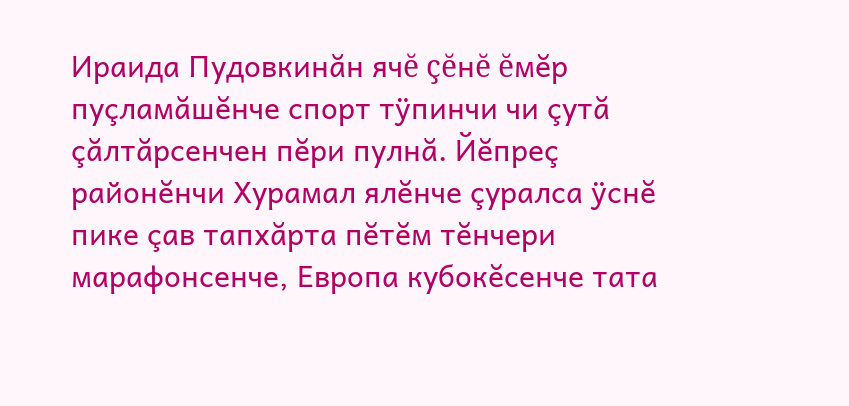Ираида Пудовкинăн ячĕ çĕнĕ ĕмĕр пуçламăшĕнче спорт тÿпинчи чи çутă çăлтăрсенчен пĕри пулнă. Йĕпреç районĕнчи Хурамал ялĕнче çуралса ÿснĕ пике çав тапхăрта пĕтĕм тĕнчери марафонсенче, Европа кубокĕсенче тата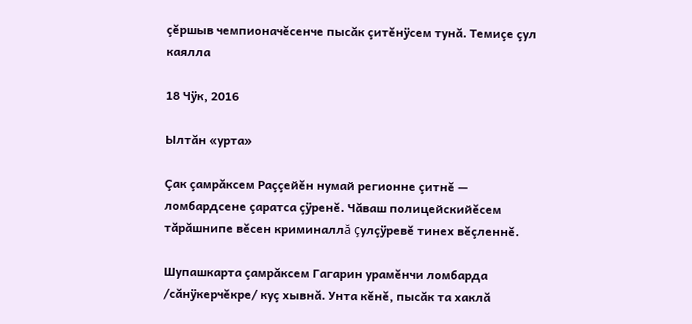çĕршыв чемпионачĕсенче пысăк çитĕнÿсем тунă. Темиçе çул каялла

18 Чÿк, 2016

Ылтăн «урта»

Çак çамрăксем Раççейĕн нумай регионне çитнĕ — ломбардсене çаратса çÿренĕ. Чăваш полицейскийĕсем тăрăшнипе вĕсен криминаллă çулçÿревĕ тинех вĕçленнĕ.

Шупашкарта çамрăксем Гагарин урамĕнчи ломбарда /сăнÿкерчĕкре/ куç хывнă. Унта кĕнĕ, пысăк та хаклă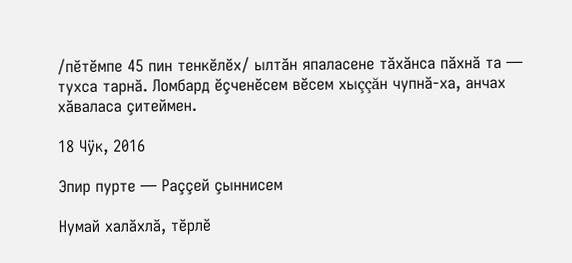/пĕтĕмпе 45 пин тенкĕлĕх/ ылтăн япаласене тăхăнса пăхнă та — тухса тарнă. Ломбард ĕçченĕсем вĕсем хыççăн чупнă-ха, анчах хăваласа çитеймен.

18 Чÿк, 2016

Эпир пурте — Раççей çыннисем

Нумай халăхлă, тĕрлĕ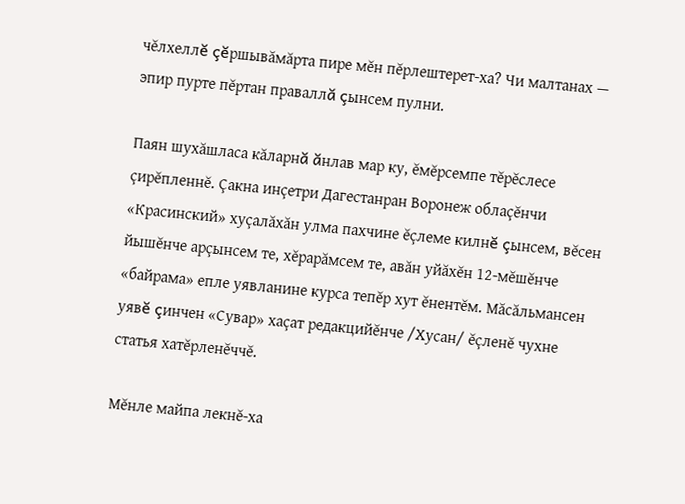чĕлхеллĕ çĕршывăмăрта пире мĕн пĕрлештерет-ха? Чи малтанах — эпир пурте пĕртан праваллă çынсем пулни.

Паян шухăшласа кăларнă ăнлав мар ку, ĕмĕрсемпе тĕрĕслесе çирĕпленнĕ. Çакна инçетри Дагестанран Воронеж облаçĕнчи «Красинский» хуçалăхăн улма пахчине ĕçлеме килнĕ çынсем, вĕсен йышĕнче арçынсем те, хĕрарăмсем те, авăн уйăхĕн 12-мĕшĕнче «байрама» епле уявланине курса тепĕр хут ĕнентĕм. Мăсăльмансен уявĕ çинчен «Сувар» хаçат редакцийĕнче /Хусан/ ĕçленĕ чухне статья хатĕрленĕччĕ.

Мĕнле майпа лекнĕ-ха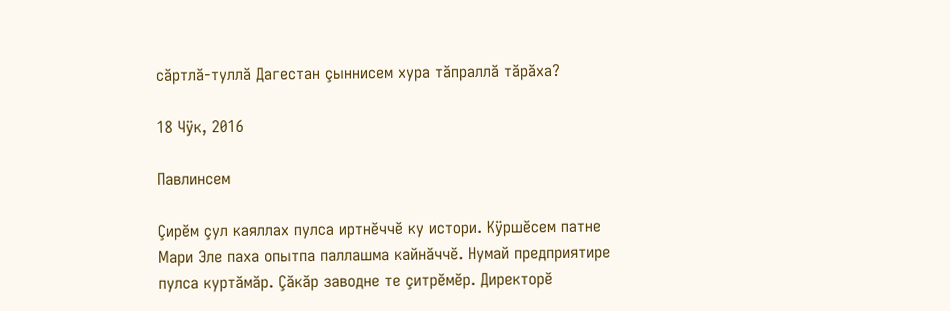сăртлă-туллă Дагестан çыннисем хура тăпраллă тăрăха?

18 Чÿк, 2016

Павлинсем

Çирĕм çул каяллах пулса иртнĕччĕ ку истори. Кÿршĕсем патне Мари Эле паха опытпа паллашма кайнăччĕ. Нумай предприятире пулса куртăмăр. Çăкăр заводне те çитрĕмĕр. Директорĕ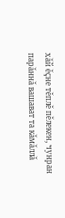хăй ĕçне тĕплĕ пĕлекен, чунран парăннă вашават та кăмăллă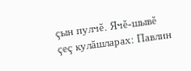çын пулчĕ. Ячĕ-шывĕ çеç кулăшларах: Павлин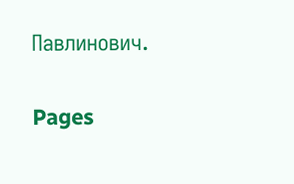Павлинович.

Pages